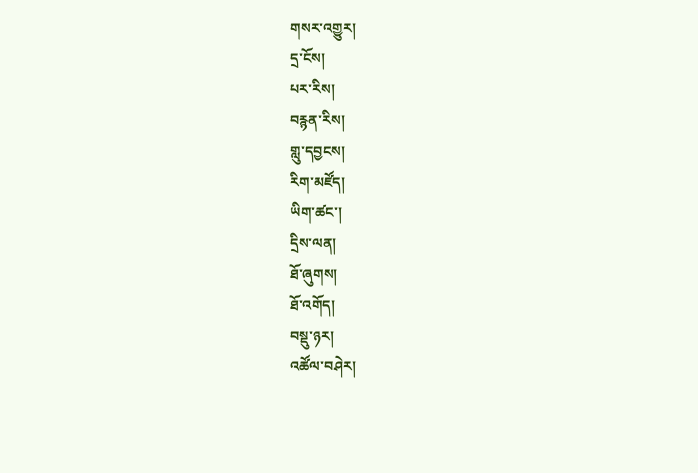གསར་འགྱུར།
དྲ་ངོས།
པར་རིས།
བརྙན་རིས།
གླུ་དབྱངས།
རིག་མཛོད།
ཡིག་ཚང་།
དྲིས་ལན།
ཐོ་ཞུགས།
ཐོ་འགོད།
བསྡུ་ཉར།
འཚོལ་བཤེར།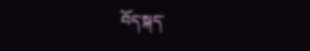བོད་སྐད་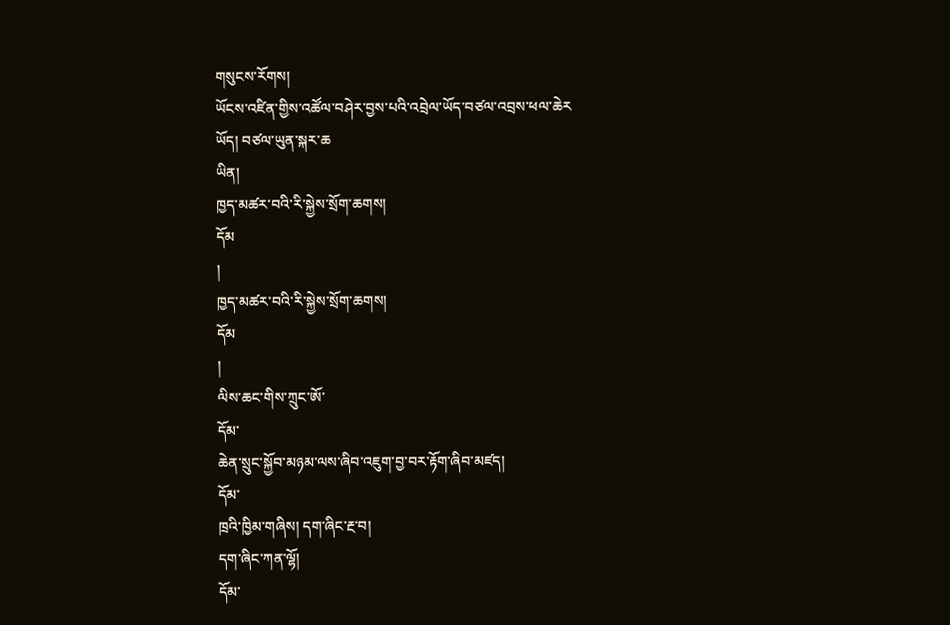གསུངས་རོགས།
ཡོངས་འཛིན་གྱིས་འཚོལ་བཤེར་བྱས་པའི་འབྲེལ་ཡོད་བཙལ་འབྲས་ཕལ་ཆེར
ཡོད། བཙལ་ཡུན་སྐར་ཆ
ཡིན།
ཁྱད་མཚར་བའི་རི་སྐྱེས་སྲོག་ཆགས།
དོམ
།
ཁྱད་མཚར་བའི་རི་སྐྱེས་སྲོག་ཆགས།
དོམ
།
ལིས་ཆང་གིས་ཀྲུང་ཨོ་
དོམ་
ཆེན་སྲུང་སྐྱོབ་མཉམ་ལས་ཞིབ་འཇུག་བྱ་བར་རྟོག་ཞིབ་མཛད།
དོམ་
ཁྲའི་ཁྱིམ་གཞིས། དག་ཞིང་རྔ་བ།
དག་ཞིང་ཀན་ལྷོ།
དོམ་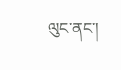ལུང་ནང་།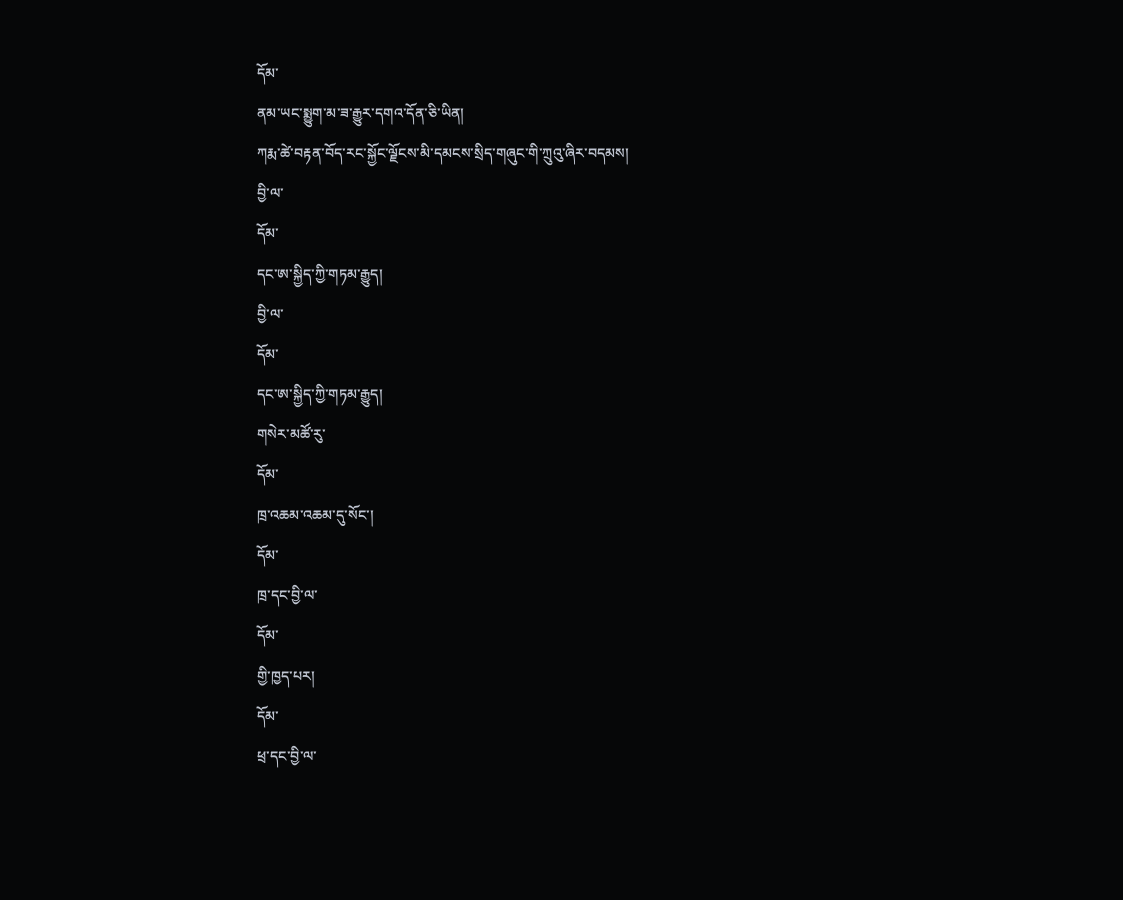དོམ་
ནམ་ཡང་སྨྱུག་མ་ཟ་རྒྱུར་དགའ་དོན་ཅི་ཡིན།
ཀརྨ་ཚེ་བརྟན་བོད་རང་སྐྱོང་ལྗོངས་མི་དམངས་སྲིད་གཞུང་གི་ཀྲུའུ་ཞིར་བདམས།
བྱི་ལ་
དོམ་
དང་ཨ་སྐྱིད་ཀྱི་གཏམ་རྒྱུད།
བྱི་ལ་
དོམ་
དང་ཨ་སྐྱིད་ཀྱི་གཏམ་རྒྱུད།
གསེར་མཚོ་རུ་
དོམ་
ཁྲ་འཆམ་འཆམ་དུ་སོང་།
དོམ་
ཁྲ་དང་བྱི་ལ་
དོམ་
གྱི་ཁྱད་པར།
དོམ་
ཕྲ་དང་བྱི་ལ་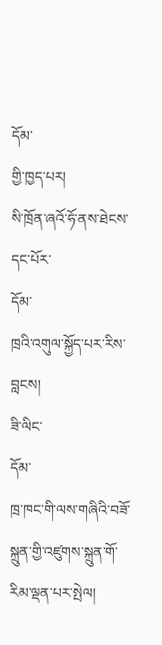དོམ་
གྱི་ཁྱད་པར།
སི་ཁྲོན་ཞའོ་ཧོ་ནས་ཐེངས་དང་པོར་
དོམ་
ཁྲའི་འགུལ་སྐྱོད་པར་རིས་བླངས།
ཟི་ལིང་
དོམ་
ཁྲ་ཁང་གི་ལས་གཞིའི་བཟོ་སྐྲུན་གྱི་འཛུགས་སྐྲུན་གོ་རིམ་ལྡན་པར་སྤེལ།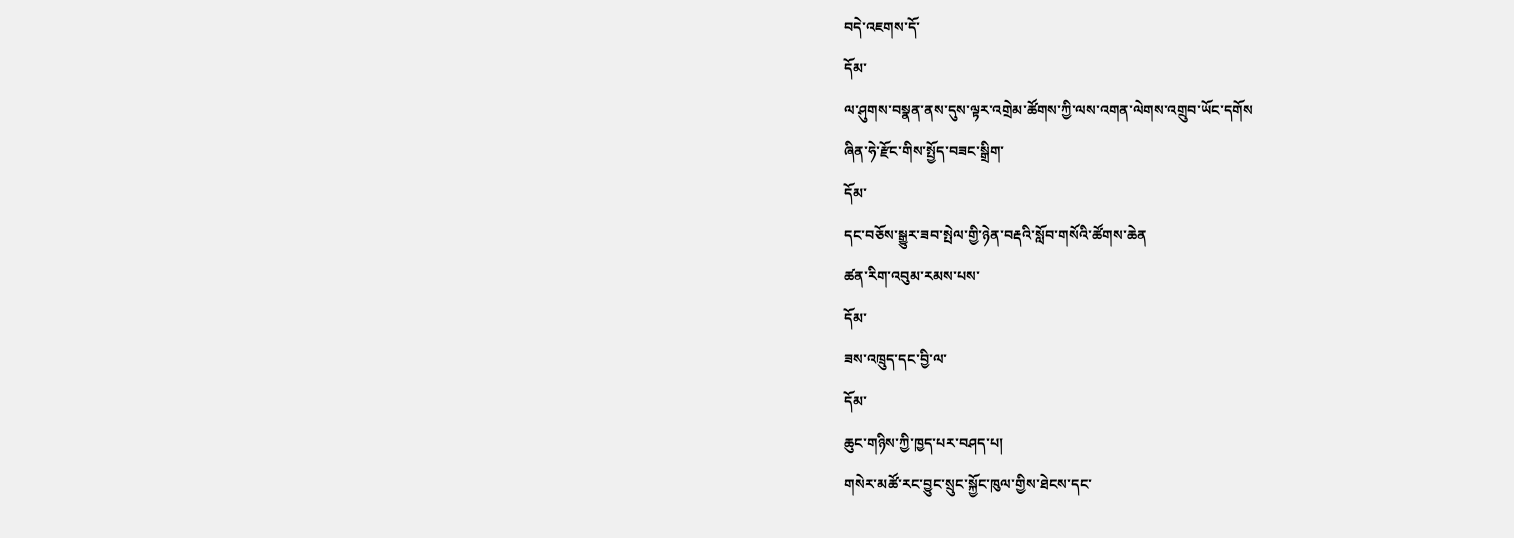བདེ་འཇགས་དོ་
དོམ་
ལ་ཤུགས་བསྣན་ནས་དུས་ལྟར་འགྲེམ་ཚོགས་ཀྱི་ལས་འགན་ལེགས་འགྲུབ་ཡོང་དགོས
ཞིན་ཧེ་རྫོང་གིས་སྤྱོད་བཟང་སྒྲིག་
དོམ་
དང་བཅོས་སྒྱུར་ཟབ་སྤེལ་གྱི་ཉེན་བརྡའི་སློབ་གསོའི་ཚོགས་ཆེན
ཚན་རིག་འབུམ་རམས་པས་
དོམ་
ཟས་འཁྲུད་དང་བྱི་ལ་
དོམ་
ཆུང་གཉིས་ཀྱི་ཁྱད་པར་བཤད་པ།
གསེར་མཚོ་རང་བྱུང་སྲུང་སྐྱོང་ཁུལ་གྱིས་ཐེངས་དང་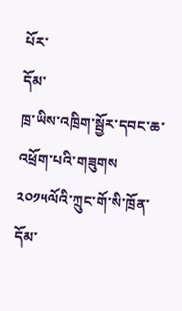པོར་
དོམ་
ཁྲ་ཡིས་འཁྲིག་སྦྱོར་དབང་ཆ་འཕྲོག་པའི་གཟུགས
༢༠༡༥ལོའི་ཀྲུང་གོ་སི་ཁྲོན་
དོམ་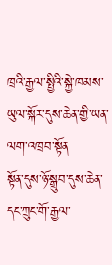ཁྲའི་རྒྱལ་སྤྱིའི་སྐྱེ་ཁམས་ཡུལ་སྐོར་དུས་ཆེན་གྱི་ཡན་ལག་འཁྲབ་སྟོན
སྟོན་དུས་ཉོ་སྒྲུབ་དུས་ཆེན་དང་ཀྲུང་གོ་རྒྱལ་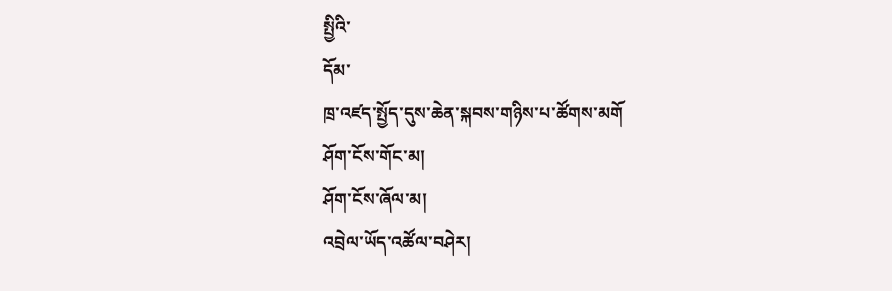སྤྱིའི་
དོམ་
ཁྲ་འཛད་སྤྱོད་དུས་ཆེན་སྐབས་གཉིས་པ་ཚོགས་མགོ
ཤོག་ངོས་གོང་མ།
ཤོག་ངོས་ཞོལ་མ།
འབྲེལ་ཡོད་འཚོལ་བཤེར།